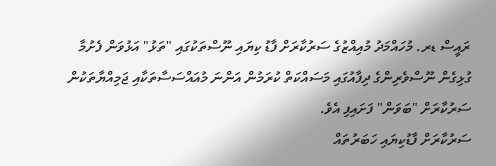ރައީސް ޑރ. މުހައްމަދު މުއިއްޒުގެ ސަރުކާރަށް ފާޑު ކިޔައި ނޫސްތަކުގައި "ތަޅު" އަޅުވަން ފެށުމާ ގުޅިގެން ނޫސްވެރިންގެ ދިފާއުގައި މަސައްކަތް ކުރަމުން އަންނަ މުއައްސަސާތަކާއި ޖަމިއްޔާތަކުން ސަރުކާރަށް "ބަވަން" ފަށައިފި އެވެ.
ސަރުކާރަށް ފާޑުކިޔައި ހަބަރުތައް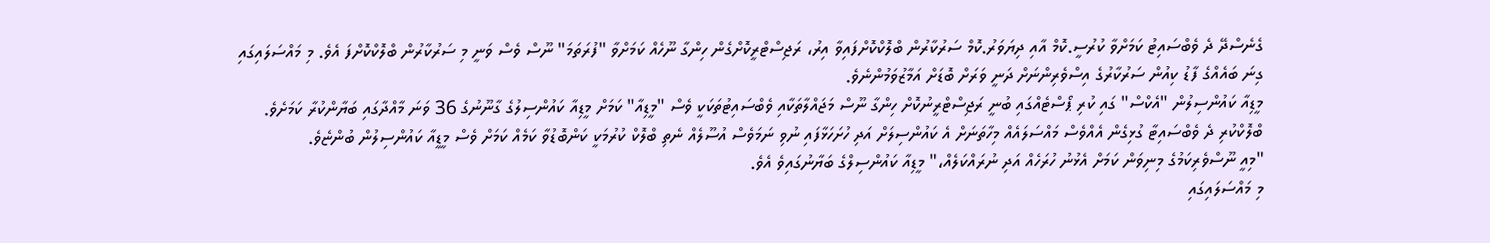ގެނެސްދޭ ދެ ވެބްސައިޓު ކަމަށްވާ ކުރުސީ.ކޮމް އާއި ދިޔަވަރު.ކޮމް ސަރުކާރުން ބްލޮކްކޮށްފައިވާ އިރު، ރަޖިސްޓްރީކޮށްގެން ހިންގާ ނޫހެއް ކަމަށްވާ "ފުރަތަމަ" ނޫސް ވެސް ވަނީ މި ސަރުކާރުން ބްލޮކްކޮށްފަ އެވެ. މި މައްސަލައިގައި ގިނަ ބައެއްގެ ފާޑު ކިއުން ސަރުކާރުގެ އިސްވެރިންނަށް ދަނީ ވަރަށް ބޮޑަށް އަމާޒުވަމުންނެވެ.
މީޑިއާ ކައުންސިލުން "އެކްސް" ގައި ކުރި ޕޯސްޓެއްގައި ބުނީ ރަޖިސްޓްރީނުކޮށް ހިންގާ ނޫސް މަޖައްލާތަކާއި ވެބްސައިޓުތަކަކީ ވެސް "މީޑިއާ" ކަމަށް މީޑިއާ ކައުންސިލުގެ ގާނޫނުގެ 36 ވަނަ މާއްދާގައި ބަޔާންކުރާ ކަމަށެވެ.
ބްލޮކްކުރި ދެ ވެބްސައިޓާ ގުޅިގެން އެއްވެސް މައްސަލައެއް މިހާތަނަށް އެ ކައުންސިލަށް އަދި ހުށަހަޅާފައި ނުވި ނަމަވެސް އުސޫލެއް ނެތި ބްލޮކް ކުރުމަކީ ކަންބޮޑުވާ ކަމެއް ކަމަށް ވެސް މީޑީއާ ކައުންސިލުން ބުންޏެވެ.
"މިއީ ނޫސްވެރިކަމުގެ މިނިވަން ކަމަށް އެޅުނު ހުރަހެއް އަދި ނުރައްކަލެއް،" މީޑިއާ ކައުންސިލްގެ ބަޔާނުގައިވެ އެވެ.
މި މައްސަލައިގައި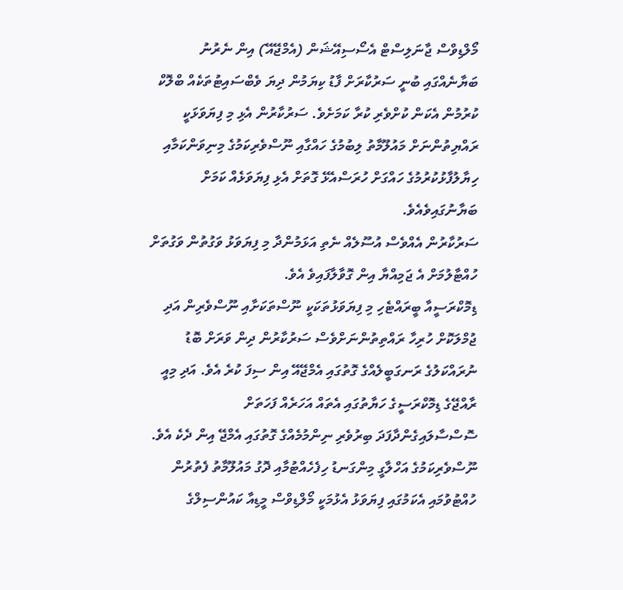މޯލްޑިވްސް ޖާނަލިސްޓް އެސޯސިއޭޝަން (އެމްޖޭއޭ) އިން ނެރުނު ބަޔާނެއްގައި ބުނީ ސަރުކާރަށް ފާޑު ކިޔަމުން ދިޔަ ވެބްސައިޓުތަކެއް ބްލޮކް ކުރުމުން އެކަން ކުށްވެރި ކުރާ ކަމަށެވެ. ސަރުކާރުން އެޅި މި ފިޔަވަޅަކީ ރައްޔިތުންނަށް މައުލޫމާތު ލިބުމުގެ ހައްގާއި ނޫސްވެރިކަމުގެ މިނިވަންކަމާއި ހިޔާލުފާޅުކުރުމުގެ ހައްގަށް ހުރަސްއެޅޭ ގޮތަށް އެޅި ފިޔަވަޅެއް ކަމަށް ބަޔާނުގައިވެއެވެ.
ސަރުކާރުން އެއްވެސް އުސޫލެއް ނެތި އަޅަމުންދާ މި ފިޔަވަޅު ވަގުތުން ވަގުތަށް ހުއްޓާލުމަށް އެ ޖަމިއްޔާ އިން ގޮވާލާފައިވެ އެވެ.
ޑިމޮކްރަސީއާ ބީރައްޓެހި މި ފިޔަވަޅުތަކަކީ ނޫސްތަކަށާއި ނޫސްވެރިން އަދި ޖުމްލަކޮށް ހުރިހާ ރައްތިތުންނަށްވެސް ސަރުކާރުން ދިން ވަރަށް ބޮޑު ނުރައްކަލުގެ ރަނގަބީލެއްގެ ގޮތުގައި އެމްޖޭއޭ އިން ސިފަ ކުރެ އެވެ. އަދި މިއީ ރާއްޖޭގެ ޑިމޮކްރަސީގެ ހަޔާތުގައި އެތައް އަހަރެއް ފަހަތަށް ސޮސްސާލައިގެންދާފަދަ ބިރުވެރި ނިންމުމެއްގެ ގޮތުގައި އެމްޖޭ އިން ދެކެ އެވެ.
ނޫސްވެރިކަމުގެ އަހްލާގީ މިންގަނޑު ހިފެހެއްޓުމާއި ދޮގު މައުލޫމާތު ފެތުރުން ހުއްޓުވުމައި އެކަމުގައި ފިޔަވަޅު އެޅުމަކީ މޯލްޑިވްސް މީޑިއާ ކައުންސިލްގެ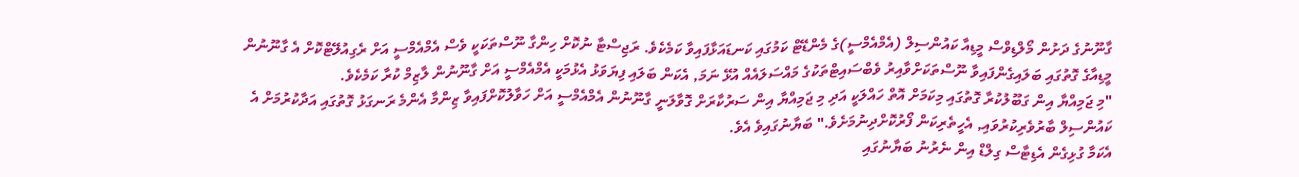ގާނޫނުގެ ދަށުން މޯލްޑިވްސް މީޑިއާ ކައުންސިލް (އެމްއެމްސީ)ގެ މެންޑޭޓް ކަމުގައި ކަނޑައަޅާފައިވާ ކަމެކެވެ. ރަޖިސްޓާ ނުކޮށް ހިންގާ ނޫސްތަކަކީ ވެސް އެމްއެމްސީ އަށް ރެގިއުލޭޓްކޮށް އެ ގާނޫނުން މީޑިއާގެ ގޮތުގައި ބަލައިގެންފައިވާ ނޫސްތަކަށްވާއިރު ވެބްސައިޓްތަކުގެ މައްސަލައެއް އުޅޭ ނަމަ, އެކަން ބަލައި ފިޔަވަޅު އެޅުމަކީ އެމްއެމްސީ އަށް ގާނޫނުން ލާޒިމް ކުރާ ކަމެކެވެ.
"މި ޖަމިއްޔާ އިން ގަބޫލުކުރާ ގޮތުގައި މިކަމަށް އޮތް ހައްލަކީ އަދި މި ޖަމިއްޔާ އިން ސަރުކާރަށް ގޮވާލަނީ ގާނޫނުން އެމްއެމްސީ އަށް ހަވާލުކޮށްފައިވާ ޒިންމާ އެންމެ ރަނގަޅު ގޮތުގައި އަދާކުރުމަށް އެ ކައުންސިލް ބާރުވެރިކުރުވައި, އެހީތެރިކަން ފޯރުކޮށްދިނުމަށެވެ." ބަޔާނުގައިވެ އެވެ.
އެކަމާ ގުޅިގެން އެޑިޓާސް ގިލްޑް އިން ނެރުނު ބަޔާނުގައި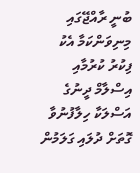ބުނީ ރާއްޖޭގައި މިނިވަންކަމާ އެކު ފިކުރު ކުރުމާއި އިސްލާމް ދީނުގެ އަސްލަކާ ހިލާފުނުވާ ގޮތަށް ދުލައި ގަލަމުން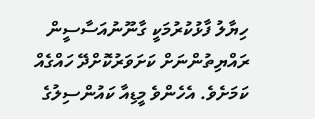ހިޔާލު ފާޅުކުރުމަކީ ގާނޫނުއަސާސީން ރައްޔިތުންނަށް ކަށަވަރުކޮށްދޭ ހައްގެއް ކަމަށެވެ. އެހެންވެ މީޑިއާ ކައުންސިލުގެ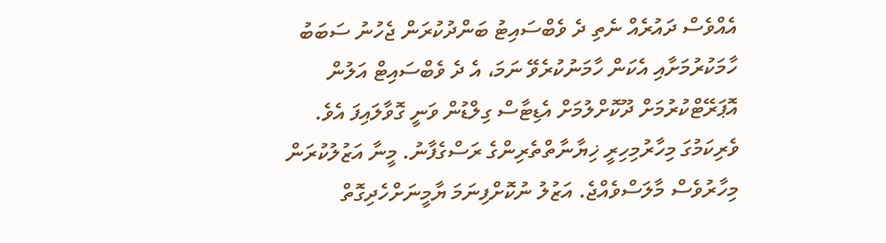އެއްވެސް ދައުރެއް ނެތި ދެ ވެބްސައިޓު ބަންދުކުރަން ޖެހުނު ސަބަބު ހާމަކުރުމަށާއި އެކަން ހާމަނުކުރެވޭ ނަމަ، އެ ދެ ވެބްސައިޓް އަލުން އޮޕަރޭޓްކުރުމަށް ދޫކޮށްލުމަށް އެޑިޓާސް ގިލްޑުން ވަނީ ގޮވާލައިފަ އެވެ.
ވެރިކަމުގަ މިހާރުމިހިރީ ޚިޔާނާތްތެރިންގެ ރަސްގެފާނު. މީނާ އަޒުލުކުރަން މިހާރުވެސް މާލަސްވެއްޖެ. އަޒުލު ނުކޮށްފިނަމަ ޔާމީނަށްހެދިގޮތް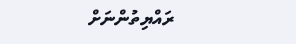ރައްޔިތުންނަށް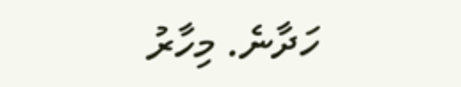ހަދާނެ. މިހާރު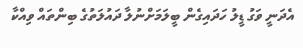އެދަނީ ވަގު ޑީލު ހަދައިގެން ބީލަމަށްނުލާ ދައުލަތުގެ ބިންތައް ވިއްކާ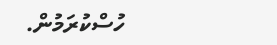ހުސްކުރަމުން.